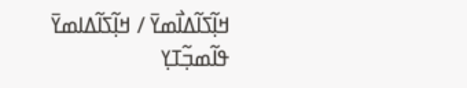ߞߊ߲߬ߖߊ߬ߡߊ߯ߘߌ߫ / ߞߊ߲߬ߖߊ߬ߡߊߘߌ߫
ߟߊ߬ߘߏ߲߬ߠߌ߲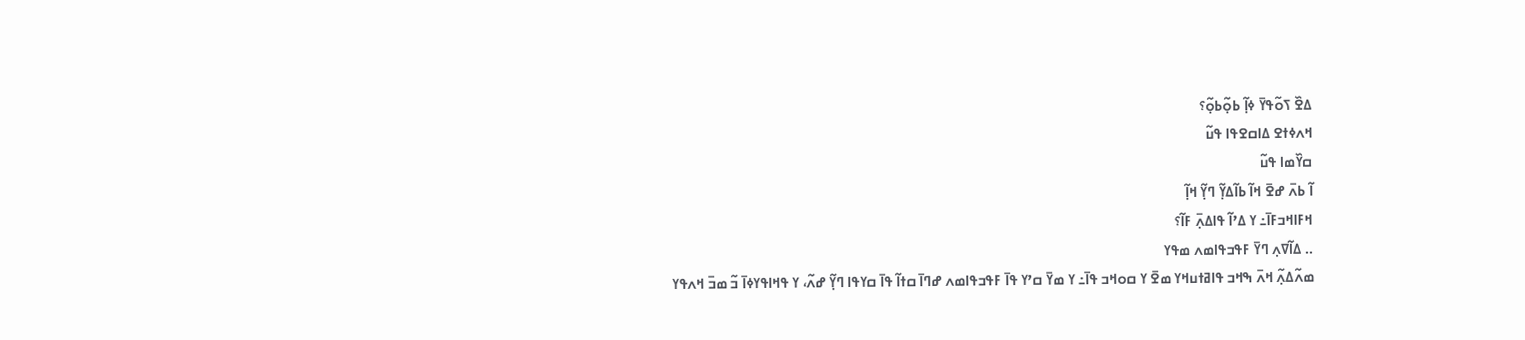ߡߐ߰ ߖߋ߬ߟߌ߫ ߦߊ߲߬ ߕߋ߲߬ߕߋ߲߬؟
ߞߍߦߙߐ ߡߊߛߐߟߊ ߟߎ߬
ߛߌ߰ߘߊ ߟߎ߬
ߊ߬ ߕߍ߫ ߝߐ߫ ߞߊ߬ ߕߊ߬ߡߌ߲߬ ߣߌ߲߬ ߞߊ߲߬
ߞߓߊߞߏߓߊ߫߸ ߌ ߡߴߊ߬ ߟߊߡߍ߲߫ ߓߊ߬؟
.. ߡߊ߬ߜߍ߲ ߣߌ߫ ߓߟߏߟߊߘߍ ߘߟߌ
ߘߍ߬ߡߍ߲߬ ߞߍ߫ ߒߞߏ ߟߊߥߙߎߞߌ ߘߐ߫ ߌ ߛߋߞߏ ߟߊ߫߸ ߌ ߘߌ߫ ߛߴߌ ߟߊ߫ ߓߟߏߟߊߘߍ ߝߣߊ߫ ߛߙߊ߬ ߟߊ߫ ߛߌߟߊ ߣߌ߲߬ ߝߍ߬، ߌ ߟߞߊߟߌߦߊ߫ ߏ߬ ߘߏ߫ ߞߍߟߌ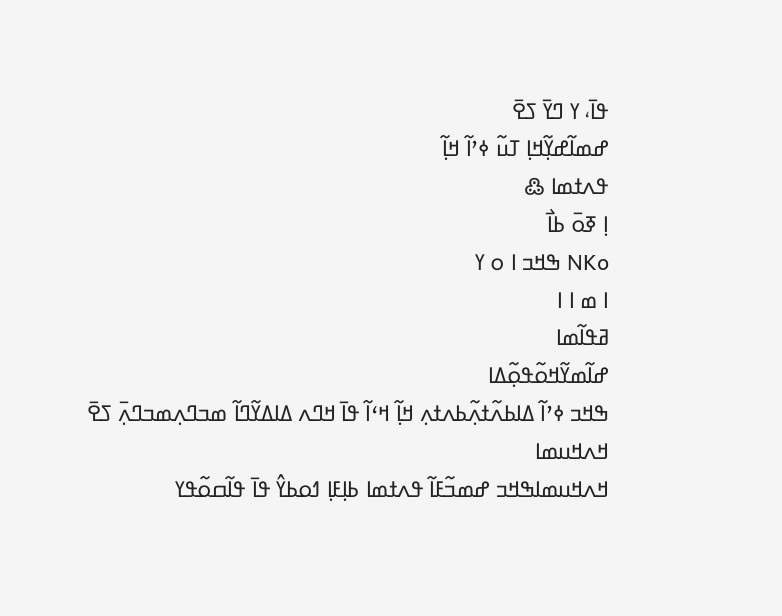ߟߊ߫، ߌ ߣߌ߫ ߖߐ߫
ߝߘߊ߬ߝߌ߲߬ߞߊ߲ ߠߎ߬ ߦߴߊ߬ ߞߊ߲߬
ߟߍߙߘߊ ߷
ߊ߲ ߧߋ߫ ߕߊ߯
NKo ߒߞߏ ߊ ߋ ߌ
ߊ ߘ ߊ ߊ
ߥߟߊ߬ߘߊ
ߝߊ߬ߘߌ߬ߞߋ߬ߟߋ߲߬ߡߊ
ߒߞߏ ߦߴߊ߬ ߡߊߕߍ߬ߙߍ߲߬ߕߍߙߍ߲ ߞߊ߲߬ ߞߵߊ߬ ߟߊ߫ ߞߣߍ ߡߊߡߌ߬ߣߊ߬ ߘߏߣߍ߲ߘߏߣߍ߲߫ ߖߐ߫
ߞߍߞߎߘߊ
ߞߍߞߎߘߊߒߞߏ ߝߘߏ߬ߓߊ߬ ߟߍߙߘߊ ߕߊ߲ߓߊ߲ ߗߋߕߌ߮ ߟߊ߫ ߟߊ߬ߛߋ߬ߟߌ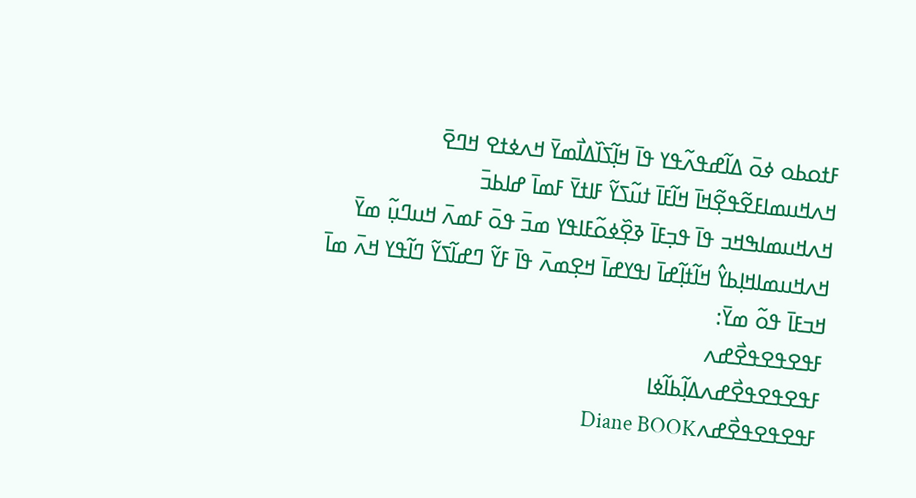ߓߙߋߕߋ ߦߋ߫ ߡߊ߬ߝߟߍ߬ߟߌ ߟߊ߫ ߞߊ߲߬ߖߊ߰ߡߊ߯ߘߌ߫ ߞߍߦߙߐ ߞߣߐ߫
ߞߍߞߎߘߊߓߐ߬ߟߐ߲߬ߞߊ߫ ߞߊ߬ߓߊ߫ ߙߎ߬ߖߌ߬ ߓߊߙߌ߫ ߓߘߊ߫ ߝߊߕߏ߫
ߞߍߞߎߘߊߒߞߏ ߟߊ߫ ߟߏ߲ߓߊ߫ ߢߐ߲߰ߦߋ߬ߓߊߟߌ ߘߏ߫ ߟߋ߫ ߓߘߍ߫ ߞߎߣߎ߲߬ ߘߌ߫
ߞߍߞߎߘߊߞߊ߲ߕߌ߮ ߞߊ߬ߙߊ߲߬ߝߊ߫ ߊߟߌߝߊ߫ ߞߐ߲ߘߍ߫ ߟߊ߫ ߓߌ߬ ߣߝߊ߬ߖߌ߬ ߣߊ߬ߟߌ ߞߍ߫ ߘߊ߫ ߞߏߓߊ߫ ߟߋ߬ ߘߌ߫:
ߓߟߐߟߐߟߐ߯ߝߍ
ߓߟߐߟߐߟߐ߯ߝߍߡߊ߲߬ߕߊ߬ߦߊ
ߓߟߐߟߐߟߐ߯ߝߍDiane BOOK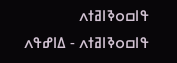ߟߊߛߋߢߊߥߙߍ
ߟߊߛߋߢߊߥߙߍ - ߡߊߝߟߍ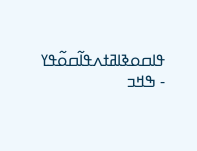ߟߊߛߋߢߊߥߙߍߟߊ߬ߛߋ߬ߟߌ - ߒߞߏ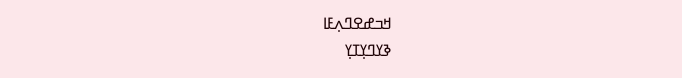ߞߏߝߐߣߍ߲ߓߊ
ߢߌߣߌ߲ߠߌ߲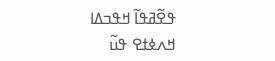ߟߐ߬ߥߟߊ߬ ߞߟߏߡߊ
ߞߍߦߙߐ ߟߎ߬